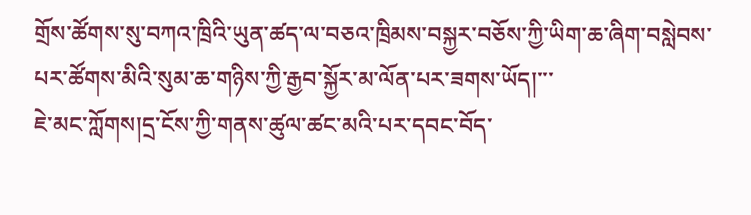གྲོས་ཚོགས་སུ་བཀའ་ཁྲིའི་ཡུན་ཚད་ལ་བཅའ་ཁྲིམས་བསྐྱར་བཅོས་ཀྱི་ཡིག་ཆ་ཞིག་བསླེབས་པར་ཚོགས་མིའི་སུམ་ཆ་གཉིས་ཀྱི་རྒྱབ་སྐྱོར་མ་ལོན་པར་ཟགས་ཡོད།་་་
ཇེ་མང་ཀློགས།དྲ་ངོས་ཀྱི་གནས་ཚུལ་ཚང་མའི་པར་དབང་བོད་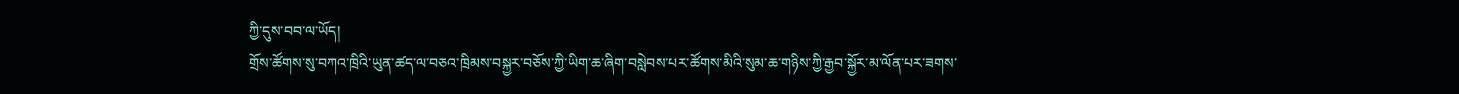ཀྱི་དུས་བབ་ལ་ཡོད།
གྲོས་ཚོགས་སུ་བཀའ་ཁྲིའི་ཡུན་ཚད་ལ་བཅའ་ཁྲིམས་བསྐྱར་བཅོས་ཀྱི་ཡིག་ཆ་ཞིག་བསླེབས་པར་ཚོགས་མིའི་སུམ་ཆ་གཉིས་ཀྱི་རྒྱབ་སྐྱོར་མ་ལོན་པར་ཟགས་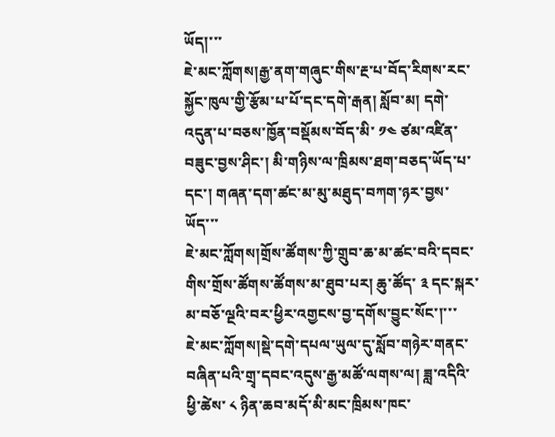ཡོད།་་་
ཇེ་མང་ཀློགས།རྒྱ་ནག་གཞུང་གིས་རྔ་པ་བོད་རིགས་རང་སྐྱོང་ཁུལ་གྱི་རྩོམ་པ་པོ་དང་དགེ་རྒན། སློབ་མ། དགེ་འདུན་པ་བཅས་ཁྱོན་བསྡོམས་བོད་མི་ ༡༤ ཙམ་འཛིན་བཟུང་བྱས་ཤིང་། མི་གཉིས་ལ་ཁྲིམས་ཐག་བཅད་ཡོད་པ་དང་། གཞན་དག་ཚང་མ་མུ་མཐུད་བཀག་ཉར་བྱས་ཡོད་་་
ཇེ་མང་ཀློགས།གྲོས་ཚོགས་ཀྱི་གྲུབ་ཆ་མ་ཚང་བའི་དབང་གིས་གྲོས་ཚོགས་ཚོགས་མ་ཐུབ་པར། ཆུ་ཚོད་ ༣ དང་སྐར་མ་བཅོ་ལྔའི་བར་ཕྱིར་འགྱངས་བྱ་དགོས་བྱུང་སོང་།་་་
ཇེ་མང་ཀློགས།སྡེ་དགེ་དཔལ་ཡུལ་དུ་སློབ་གཉེར་གནང་བཞིན་པའི་གྲྭ་དབང་འདུས་རྒྱ་མཚོ་ལགས་ལ། ཟླ་འདིའི་ཕྱི་ཚེས་ ༨ ཉིན་ཆབ་མདོ་མི་མང་ཁྲིམས་ཁང་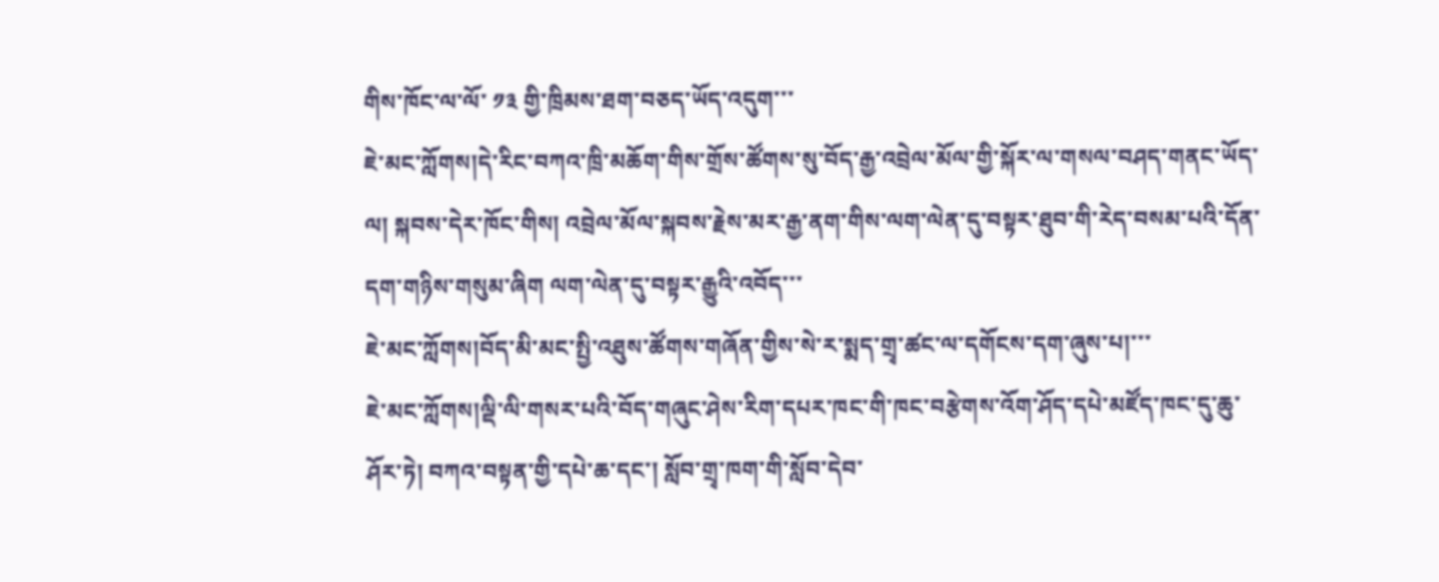གིས་ཁོང་ལ་ལོ་ ༡༣ གྱི་ཁྲིམས་ཐག་བཅད་ཡོད་འདུག་་་
ཇེ་མང་ཀློགས།དེ་རིང་བཀའ་ཁྲི་མཆོག་གིས་གྲོས་ཚོགས་སུ་བོད་རྒྱ་འབྲེལ་མོལ་གྱི་སྐོར་ལ་གསལ་བཤད་གནང་ཡོད་ལ། སྐབས་དེར་ཁོང་གིས། འབྲེལ་མོལ་སྐབས་རྗེས་མར་རྒྱ་ནག་གིས་ལག་ལེན་དུ་བསྟར་ཐུབ་གི་རེད་བསམ་པའི་དོན་དག་གཉིས་གསུམ་ཞིག ལག་ལེན་དུ་བསྟར་རྒྱུའི་འབོད་་་
ཇེ་མང་ཀློགས།བོད་མི་མང་སྤྱི་འཐུས་ཚོགས་གཞོན་གྱིས་སེ་ར་སྨད་གྲྭ་ཚང་ལ་དགོངས་དག་ཞུས་པ།་་་
ཇེ་མང་ཀློགས།ལྡི་ལི་གསར་པའི་བོད་གཞུང་ཤེས་རིག་དཔར་ཁང་གི་ཁང་བརྩེགས་འོག་ཤོད་དཔེ་མཛོད་ཁང་དུ་ཆུ་ཤོར་ཏེ། བཀའ་བསྟན་གྱི་དཔེ་ཆ་དང་། སློབ་གྲྭ་ཁག་གི་སློབ་དེབ་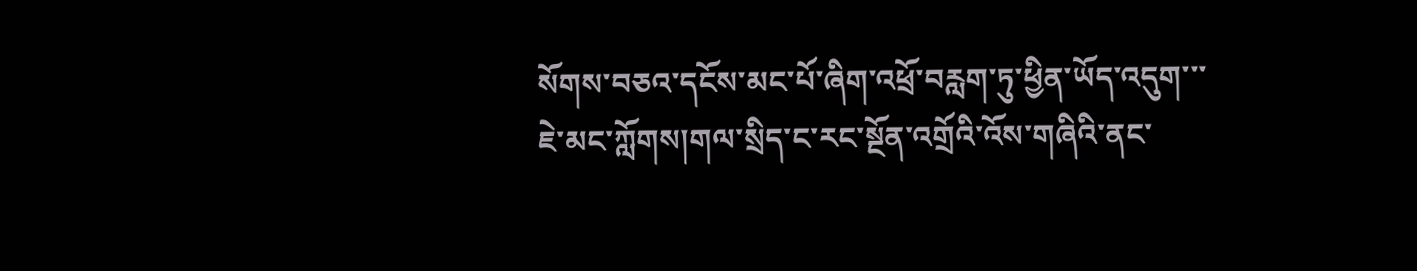སོགས་བཅའ་དངོས་མང་པོ་ཞིག་འཕྲོ་བརླག་ཏུ་ཕྱིན་ཡོད་འདུག་་་
ཇེ་མང་ཀློགས།གལ་སྲིད་ང་རང་སྔོན་འགྲོའི་འོས་གཞིའི་ནང་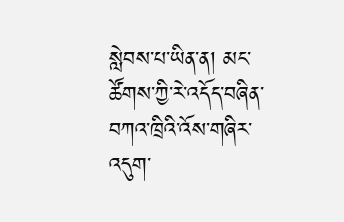སླེབས་པ་ཡིན་ན། མང་ཚོགས་ཀྱི་རེ་འདོད་བཞིན་བཀའ་ཁྲིའི་འོས་གཞིར་འདུག་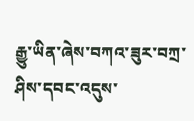རྒྱུ་ཡིན་ཞེས་བཀའ་ཟུར་བཀྲ་ཤིས་དབང་འདུས་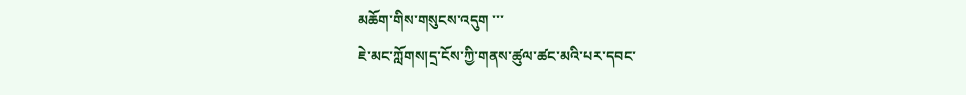མཆོག་གིས་གསུངས་འདུག ་་་
ཇེ་མང་ཀློགས།དྲ་ངོས་ཀྱི་གནས་ཚུལ་ཚང་མའི་པར་དབང་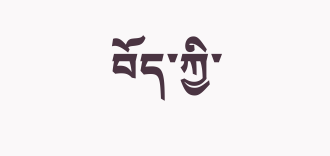བོད་ཀྱི་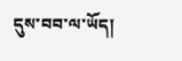དུས་བབ་ལ་ཡོད།